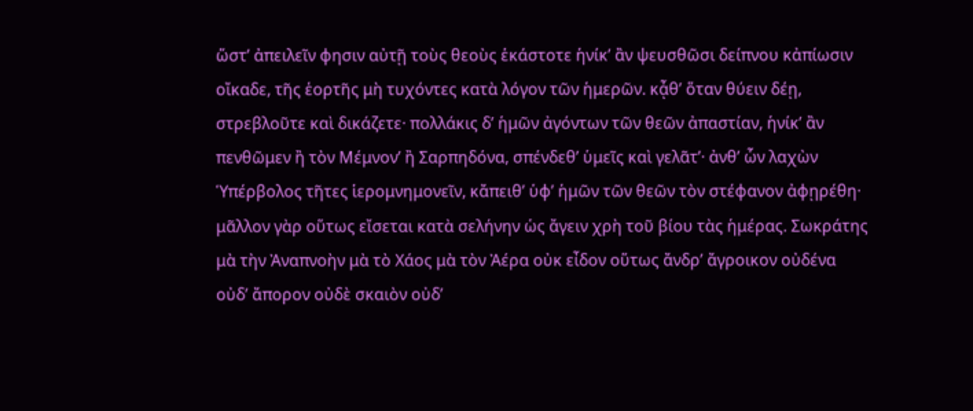ὥστʼ ἀπειλεῖν φησιν αὐτῇ τοὺς θεοὺς ἑκάστοτε ἡνίκʼ ἂν ψευσθῶσι δείπνου κἀπίωσιν οἴκαδε, τῆς ἑορτῆς μὴ τυχόντες κατὰ λόγον τῶν ἡμερῶν. κᾆθʼ ὅταν θύειν δέῃ, στρεβλοῦτε καὶ δικάζετε· πολλάκις δʼ ἡμῶν ἀγόντων τῶν θεῶν ἀπαστίαν, ἡνίκʼ ἂν πενθῶμεν ἢ τὸν Μέμνονʼ ἢ Σαρπηδόνα, σπένδεθʼ ὑμεῖς καὶ γελᾶτʼ· ἀνθʼ ὧν λαχὼν Ὑπέρβολος τῆτες ἱερομνημονεῖν, κἄπειθʼ ὑφʼ ἡμῶν τῶν θεῶν τὸν στέφανον ἀφῃρέθη· μᾶλλον γὰρ οὕτως εἴσεται κατὰ σελήνην ὡς ἄγειν χρὴ τοῦ βίου τὰς ἡμέρας. Σωκράτης μὰ τὴν Ἀναπνοὴν μὰ τὸ Χάος μὰ τὸν Ἀέρα οὐκ εἶδον οὕτως ἄνδρʼ ἄγροικον οὐδένα οὐδʼ ἄπορον οὐδὲ σκαιὸν οὐδʼ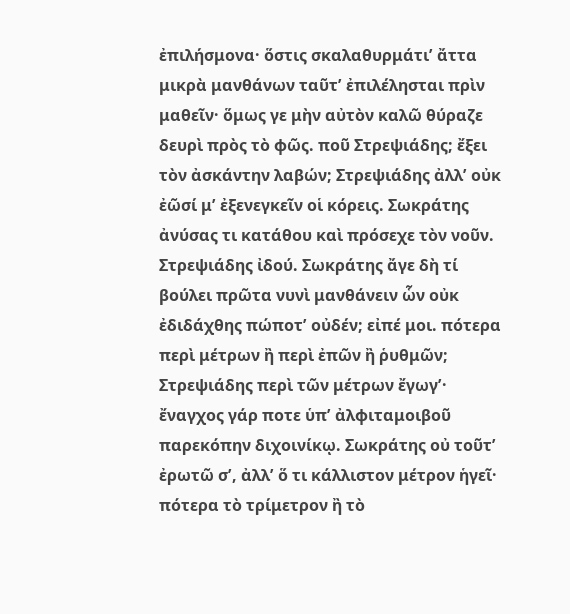ἐπιλήσμονα· ὅστις σκαλαθυρμάτιʼ ἄττα μικρὰ μανθάνων ταῦτʼ ἐπιλέλησται πρὶν μαθεῖν· ὅμως γε μὴν αὐτὸν καλῶ θύραζε δευρὶ πρὸς τὸ φῶς. ποῦ Στρεψιάδης; ἔξει τὸν ἀσκάντην λαβών; Στρεψιάδης ἀλλʼ οὐκ ἐῶσί μʼ ἐξενεγκεῖν οἱ κόρεις. Σωκράτης ἀνύσας τι κατάθου καὶ πρόσεχε τὸν νοῦν. Στρεψιάδης ἰδού. Σωκράτης ἄγε δὴ τί βούλει πρῶτα νυνὶ μανθάνειν ὧν οὐκ ἐδιδάχθης πώποτʼ οὐδέν; εἰπέ μοι. πότερα περὶ μέτρων ἢ περὶ ἐπῶν ἢ ῥυθμῶν; Στρεψιάδης περὶ τῶν μέτρων ἔγωγʼ· ἔναγχος γάρ ποτε ὑπʼ ἀλφιταμοιβοῦ παρεκόπην διχοινίκῳ. Σωκράτης οὐ τοῦτʼ ἐρωτῶ σʼ, ἀλλʼ ὅ τι κάλλιστον μέτρον ἡγεῖ· πότερα τὸ τρίμετρον ἢ τὸ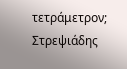τετράμετρον; Στρεψιάδης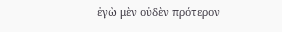ἐγὼ μὲν οὐδὲν πρότερον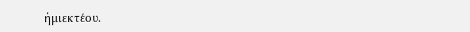ἡμιεκτέου.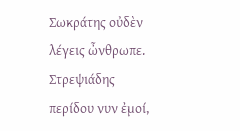Σωκράτης οὐδὲν λέγεις ὦνθρωπε. Στρεψιάδης περίδου νυν ἐμοί,